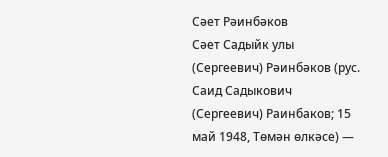Сәет Рәинбәков
Сәет Садыйк улы (Сергеевич) Рәинбәков (рус. Саид Садыкович (Сергеевич) Раинбаков; 15 май 1948, Төмән өлкәсе) —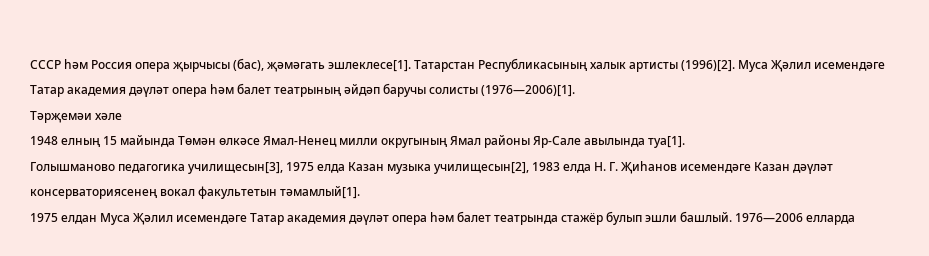СССР һәм Россия опера җырчысы (бас), җәмәгать эшлеклесе[1]. Татарстан Республикасының халык артисты (1996)[2]. Муса Җәлил исемендәге Татар академия дәүләт опера һәм балет театрының әйдәп баручы солисты (1976—2006)[1].
Тәрҗемәи хәле
1948 елның 15 майында Төмән өлкәсе Ямал-Ненец милли округының Ямал районы Яр-Сале авылында туа[1].
Голышманово педагогика училищесын[3], 1975 елда Казан музыка училищесын[2], 1983 елда Н. Г. Җиһанов исемендәге Казан дәүләт консерваториясенең вокал факультетын тәмамлый[1].
1975 елдан Муса Җәлил исемендәге Татар академия дәүләт опера һәм балет театрында стажёр булып эшли башлый. 1976—2006 елларда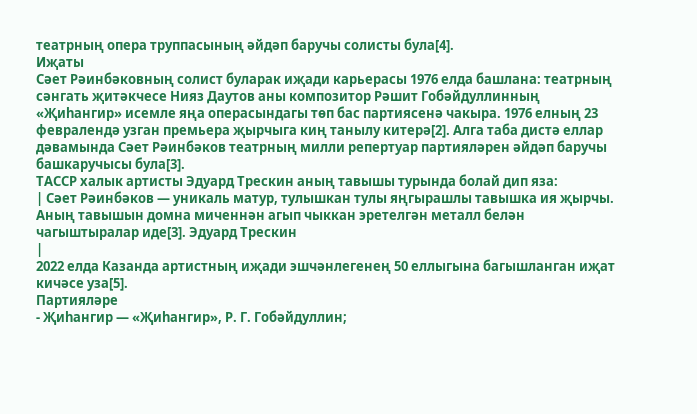театрның опера труппасының әйдәп баручы солисты була[4].
Иҗаты
Сәет Рәинбәковның солист буларак иҗади карьерасы 1976 елда башлана: театрның сәнгать җитәкчесе Нияз Даутов аны композитор Рәшит Гобәйдуллинның «Җиһангир» исемле яңа операсындагы төп бас партиясенә чакыра. 1976 елның 23 февралендә узган премьера җырчыга киң танылу китерә[2]. Алга таба дистә еллар дәвамында Сәет Рәинбәков театрның милли репертуар партияләрен әйдәп баручы башкаручысы була[3].
ТАССР халык артисты Эдуард Трескин аның тавышы турында болай дип яза:
| Сәет Рәинбәков — уникаль матур, тулышкан тулы яңгырашлы тавышка ия җырчы. Аның тавышын домна миченнән агып чыккан эретелгән металл белән чагыштыралар иде[3]. Эдуард Трескин
|
2022 елда Казанда артистның иҗади эшчәнлегенең 50 еллыгына багышланган иҗат кичәсе уза[5].
Партияләре
- Җиһангир — «Җиһангир», Р. Г. Гобәйдуллин;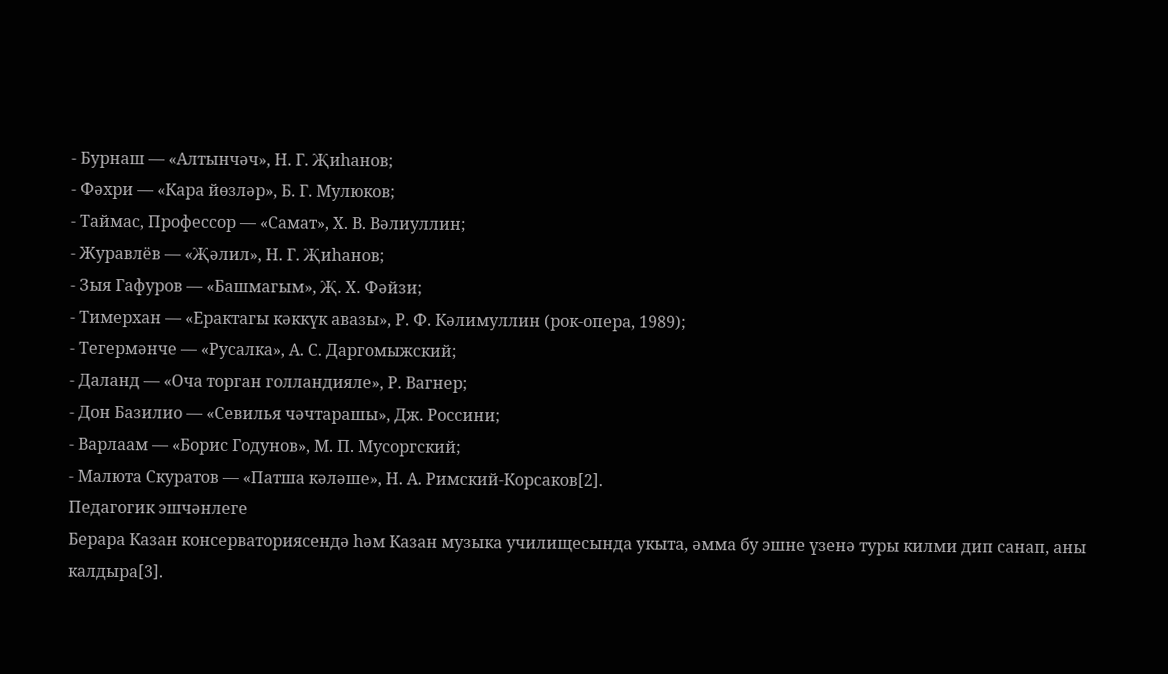- Бурнаш — «Алтынчәч», Н. Г. Җиһанов;
- Фәхри — «Кара йөзләр», Б. Г. Мулюков;
- Таймас, Профессор — «Самат», Х. В. Вәлиуллин;
- Журавлёв — «Җәлил», Н. Г. Җиһанов;
- Зыя Гафуров — «Башмагым», Җ. Х. Фәйзи;
- Тимерхан — «Ерактагы кәккүк авазы», Р. Ф. Кәлимуллин (рок-опера, 1989);
- Тегермәнче — «Русалка», А. С. Даргомыжский;
- Даланд — «Оча торган голландияле», Р. Вагнер;
- Дон Базилио — «Севилья чәчтарашы», Дж. Россини;
- Варлаам — «Борис Годунов», М. П. Мусоргский;
- Малюта Скуратов — «Патша кәләше», Н. А. Римский-Корсаков[2].
Педагогик эшчәнлеге
Берара Казан консерваториясендә һәм Казан музыка училищесында укыта, әмма бу эшне үзенә туры килми дип санап, аны калдыра[3].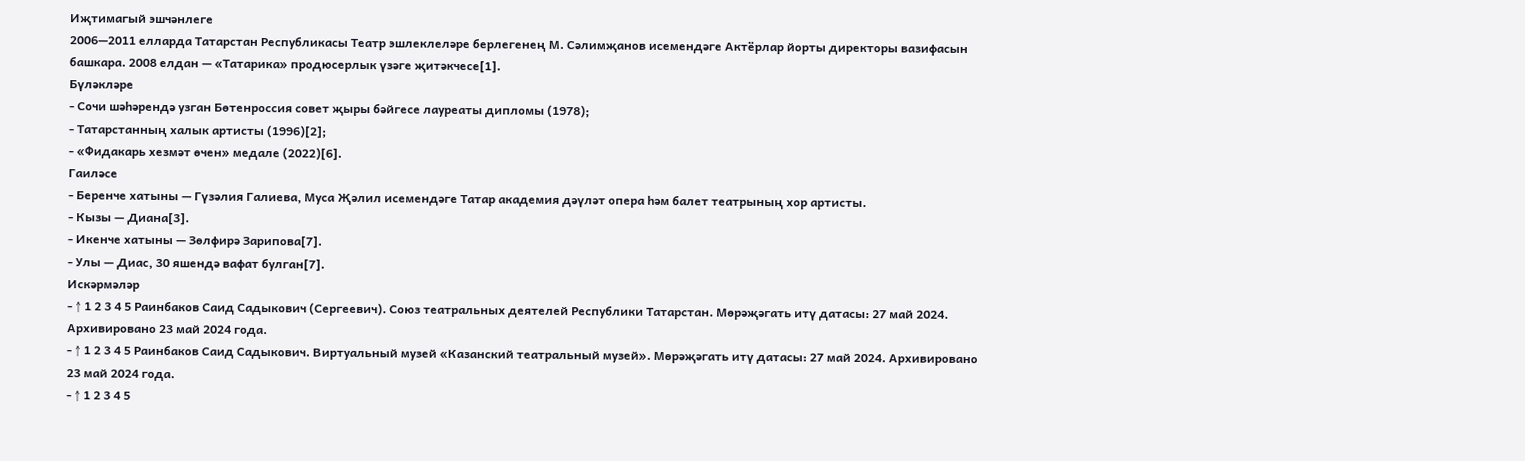Иҗтимагый эшчәнлеге
2006—2011 елларда Татарстан Республикасы Театр эшлеклеләре берлегенең М. Сәлимҗанов исемендәге Актёрлар йорты директоры вазифасын башкара. 2008 елдан — «Татарика» продюсерлык үзәге җитәкчесе[1].
Бүләкләре
- Сочи шәһәрендә узган Бөтенроссия совет җыры бәйгесе лауреаты дипломы (1978);
- Татарстанның халык артисты (1996)[2];
- «Фидакарь хезмәт өчен» медале (2022)[6].
Гаиләсе
- Беренче хатыны — Гүзәлия Галиева, Муса Җәлил исемендәге Татар академия дәүләт опера һәм балет театрының хор артисты.
- Кызы — Диана[3].
- Икенче хатыны — Зөлфирә Зарипова[7].
- Улы — Диас, 30 яшендә вафат булган[7].
Искәрмәләр
- ↑ 1 2 3 4 5 Раинбаков Саид Садыкович (Сергеевич). Союз театральных деятелей Республики Татарстан. Мөрәҗәгать итү датасы: 27 май 2024. Архивировано 23 май 2024 года.
- ↑ 1 2 3 4 5 Раинбаков Саид Садыкович. Виртуальный музей «Казанский театральный музей». Мөрәҗәгать итү датасы: 27 май 2024. Архивировано 23 май 2024 года.
- ↑ 1 2 3 4 5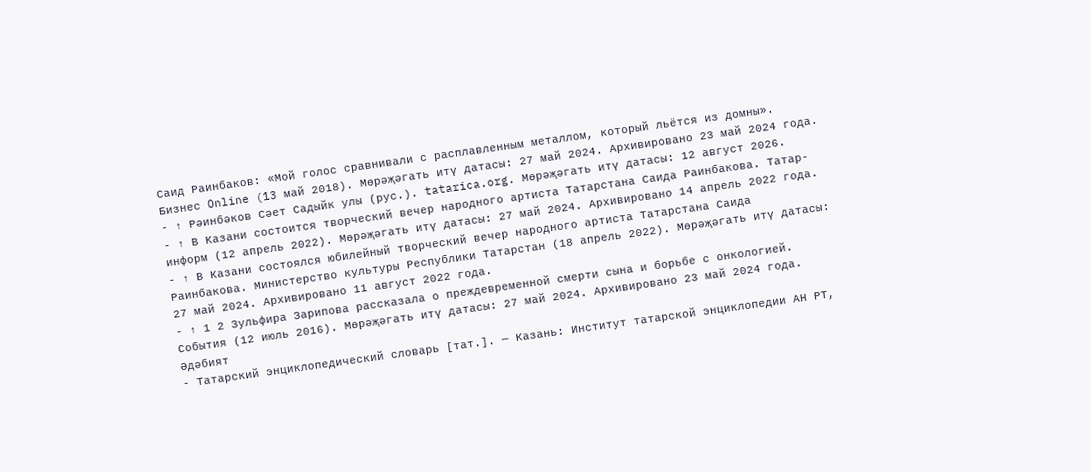Саид Раинбаков: «Мой голос сравнивали с расплавленным металлом, который льётся из домны». Бизнес Online (13 май 2018). Мөрәҗәгать итү датасы: 27 май 2024. Архивировано 23 май 2024 года.
- ↑ Рәинбәков Сәет Садыйк улы (рус.). tatarica.org. Мөрәҗәгать итү датасы: 12 август 2026.
- ↑ В Казани состоится творческий вечер народного артиста Татарстана Саида Раинбакова. Татар-информ (12 апрель 2022). Мөрәҗәгать итү датасы: 27 май 2024. Архивировано 14 апрель 2022 года.
- ↑ В Казани состоялся юбилейный творческий вечер народного артиста Татарстана Саида Раинбакова. Министерство культуры Республики Татарстан (18 апрель 2022). Мөрәҗәгать итү датасы: 27 май 2024. Архивировано 11 август 2022 года.
- ↑ 1 2 Зульфира Зарипова рассказала о преждевременной смерти сына и борьбе с онкологией. События (12 июль 2016). Мөрәҗәгать итү датасы: 27 май 2024. Архивировано 23 май 2024 года.
Әдәбият
- Татарский энциклопедический словарь [тат.]. — Казань: Институт татарской энциклопедии АН РТ,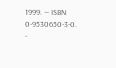1999. — ISBN 0-9530650-3-0.
-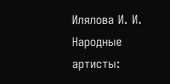Илялова И. И. Народные артисты: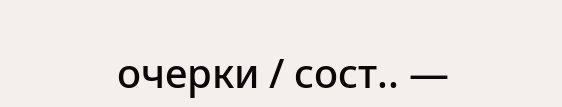очерки / сост.. —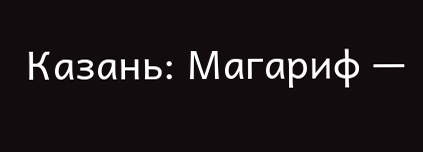Казань: Магариф —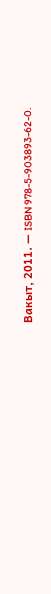Вакыт, 2011. — ISBN 978-5-903893-62-0.